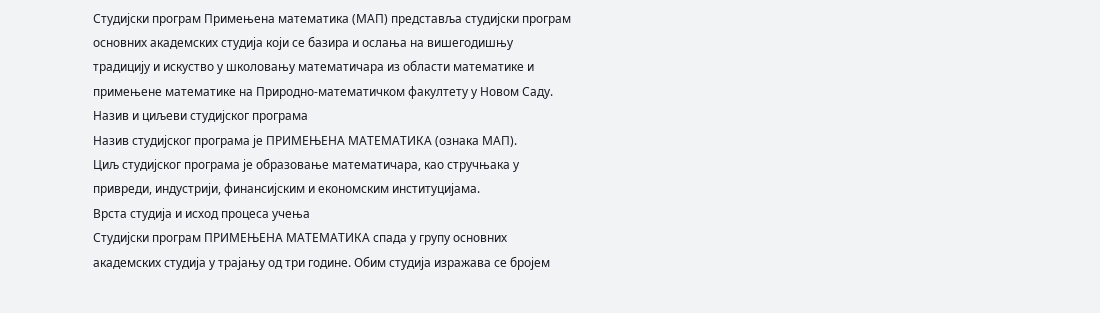Студијски програм Примењена математика (МАП) представља студијски програм основних академских студија који се базира и ослања на вишегодишњу традицију и искуство у школовању математичара из области математике и примењене математике на Природно-математичком факултету у Новом Саду.
Назив и циљеви студијског програма
Назив студијског програма је ПРИМЕЊЕНА МАТЕМАТИКА (ознака МАП).
Циљ студијског програма је образовање математичара, као стручњака у привреди, индустрији, финансијским и економским институцијама.
Врста студија и исход процеса учења
Студијски програм ПРИМЕЊЕНА МАТЕМАТИКА спада у групу основних академских студија у трајању од три године. Обим студија изражава се бројем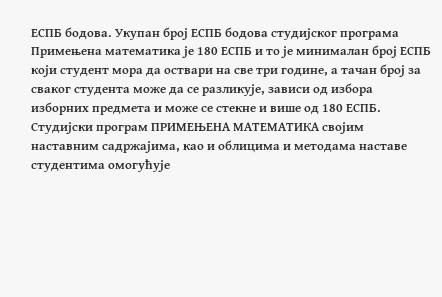ЕСПБ бодова. Укупан број ЕСПБ бодова студијског програма Примењена математика је 180 ЕСПБ и то је минималан број ЕСПБ који студент мора да оствари на све три године, а тачан број за сваког студента може да се разликује, зависи од избора изборних предмета и може се стекне и више од 180 ЕСПБ.
Студијски програм ПРИМЕЊЕНА МАТЕМАТИКА својим наставним садржајима, као и облицима и методама наставе студентима омогућује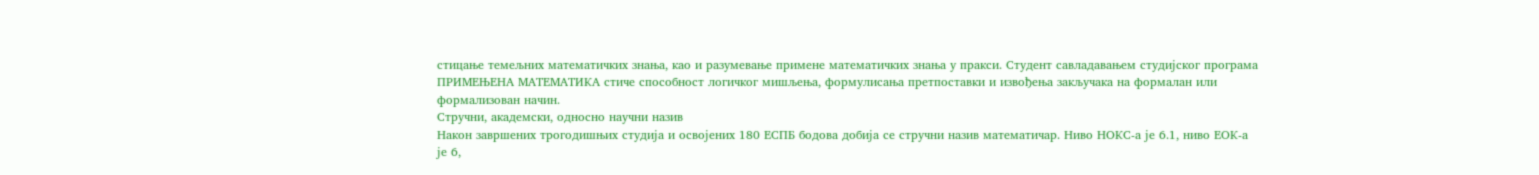стицање темељних математичких знања, као и разумевањe примене математичких знања у пракси. Студент савладавањем студијског програма ПРИМЕЊЕНА МАТЕМАТИКА стиче способност логичког мишљења, формулисања претпоставки и извођења закључака на формалан или формализован начин.
Стручни, академски, односно научни назив
Након завршених трогодишњих студија и освојених 180 ЕСПБ бодова добија се стручни назив математичар. Ниво НОКС-а је 6.1, ниво ЕОК-а је 6,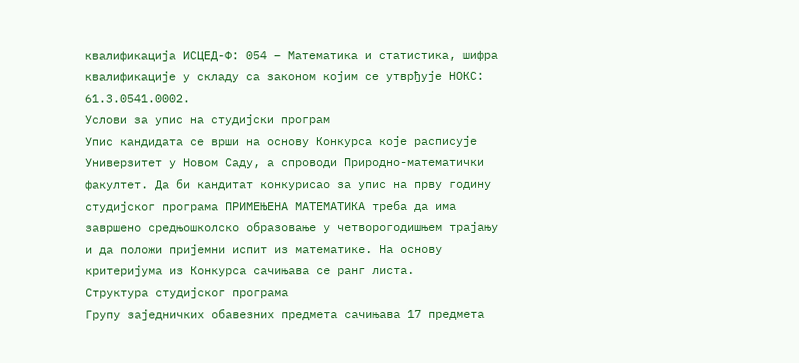квалификација ИСЦЕД-Ф: 054 – Математика и статистика, шифра квалификације у складу са законом којим се утврђује НОКС: 61.3.0541.0002.
Услови за упис на студијски програм
Упис кандидата се врши на основу Конкурса које расписује Универзитет у Новом Саду, а спроводи Природно-математички факултет. Да би кандитат конкурисао за упиc на прву годину студијског програма ПРИМЕЊЕНА МАТЕМАТИКА треба да има завршено средњошколско образовање у четворогодишњем трајању и да положи пријемни испит из математике. На основу критеријума из Конкурса сачињава се ранг листа.
Структура студијског програма
Групу заједничких обавезних предмета сачињава 17 предмета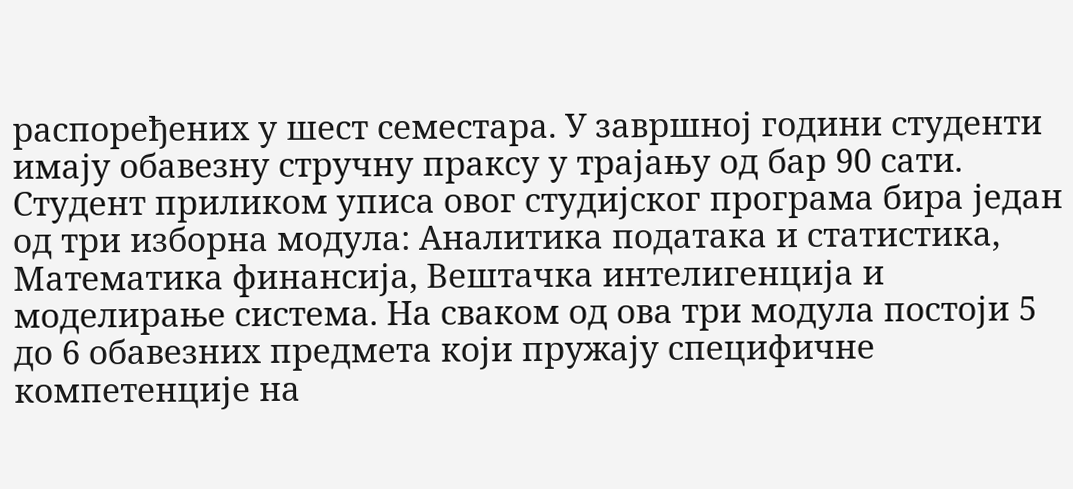распоређених у шест семестара. У завршној години студенти имају обавезну стручну праксу у трајању од бар 90 сати. Студент приликом уписа овог студијског програма бира један од три изборна модула: Аналитика података и статистика, Математика финансија, Вештачка интелигенција и моделирање система. На сваком од ова три модула постоји 5 до 6 обавезних предмета који пружају специфичне компетенције на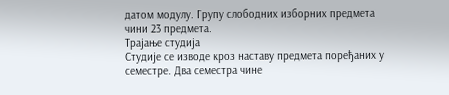датом модулу. Групу слободних изборних предмета чини 23 предмета.
Трајање студија
Студије се изводе кроз наставу предмета поређаних у семестре. Два семестра чине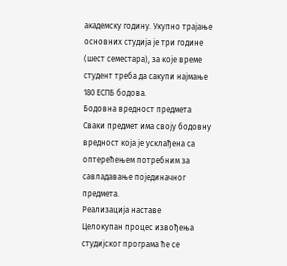академску годину. Укупно трајање основних студија је три године (шест семестара), за које време студент треба да сакупи најмање 180 ЕСПБ бодова.
Бодовна вредност предмета
Сваки предмет има своју бодовну вредност која је усклађена са оптерећењем потребним за савладавање појединачног предмета.
Реализација наставе
Целокупан процес извођења студијског програма ће се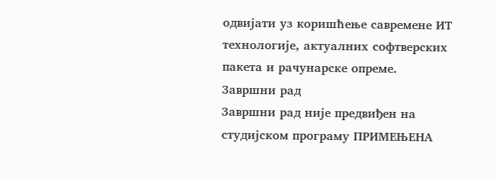одвијати уз коришћење савремене ИТ технологије, актуалних софтверских пакета и рачунарске опреме.
Завршни рад
Завршни рад није предвиђен на студијском програму ПРИМЕЊЕНА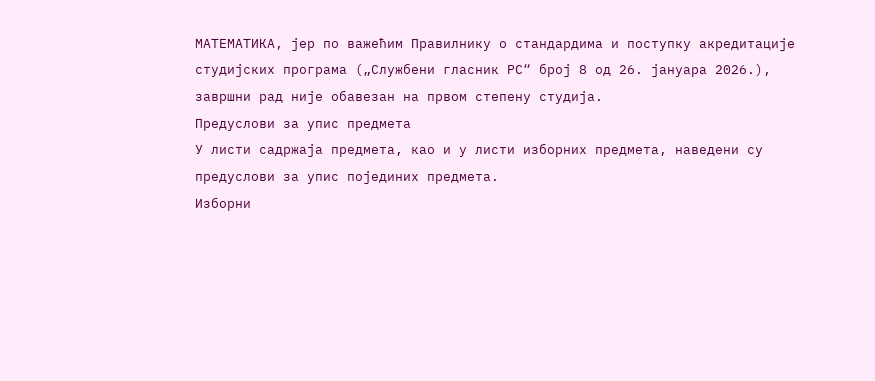МАТЕМАТИКА, јер по важећим Правилнику о стандардима и поступку акредитације студијских програма („Службени гласник РС“ број 8 од 26. јануара 2026.), завршни рад није обавезан на првом степену студија.
Предуслови за упис предмета
У листи садржаја предмета, као и у листи изборних предмета, наведени су предуслови за упис појединих предмета.
Изборни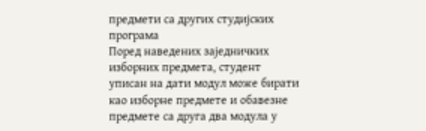предмети са других студијских програма
Поред наведених заједничких изборних предмета, студент уписан на дати модул може бирати као изборне предмете и обавезне предмете са друга два модула у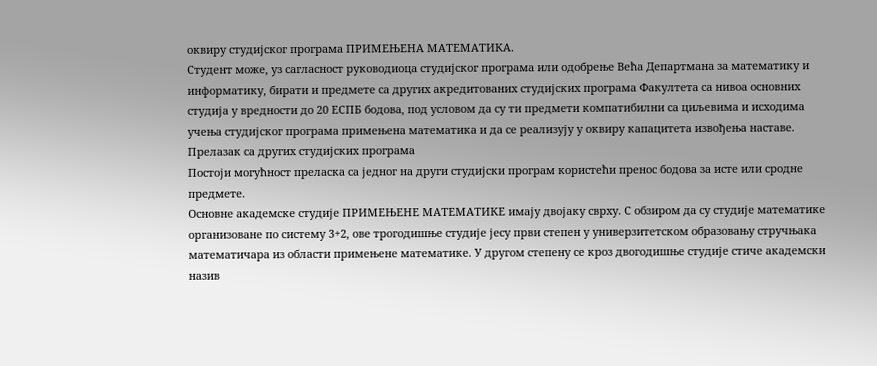оквиру студијског програма ПРИМЕЊЕНА МАТЕМАТИКА.
Студент може, уз сагласност руководиоца студијског програма или одобрење Већа Департмана за математику и информатику, бирати и предмете са других акредитованих студијских програма Факултета са нивоа основних студија у вредности до 20 ЕСПБ бодова, под условом да су ти предмети компатибилни са циљевима и исходима учења студијског програма примењена математика и да се реализују у оквиру капацитета извођења наставе.
Прелазак са других студијских програма
Постоји могућност преласка са једног на други студијски програм користећи пренос бодова за исте или сродне предмете.
Основне академске студије ПРИМЕЊЕНЕ МАТЕМАТИКЕ имају двојаку сврху. С обзиром да су студије математике организоване по систему 3+2, ове трогодишње студије јесу први степен у универзитетском образовању стручњака математичара из области примењене математике. У другом степену се кроз двогодишње студије стиче академски назив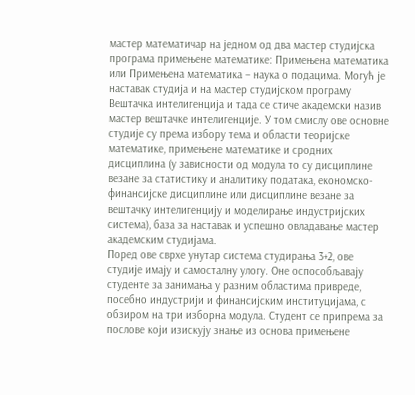мастер математичар на једном од два мастер студијска програма примењене математике: Примењена математика или Примењена математика – наука о подацима. Могућ је наставак студија и на мастер студијском програму Вештачка интелигенција и тада се стиче академски назив мастер вештачке интелигенције. У том смислу ове основне студије су према избору тема и области теоријске математике, примењене математике и сродних дисциплина (у зависности од модула то су дисциплине везане за статистику и аналитику података, економско-финансијске дисциплине или дисциплине везане за вештачку интелигенцију и моделирање индустријских система), база за наставак и успешно овладавање мастер академским студијама.
Поред ове сврхе унутар система студирања 3+2, ове студије имају и самосталну улогу. Оне оспособљавају студенте за занимања у разним областима привреде, посебно индустрији и финансијским институцијама, с обзиром на три изборна модула. Студент се припрема за послове који изискују знање из основа примењене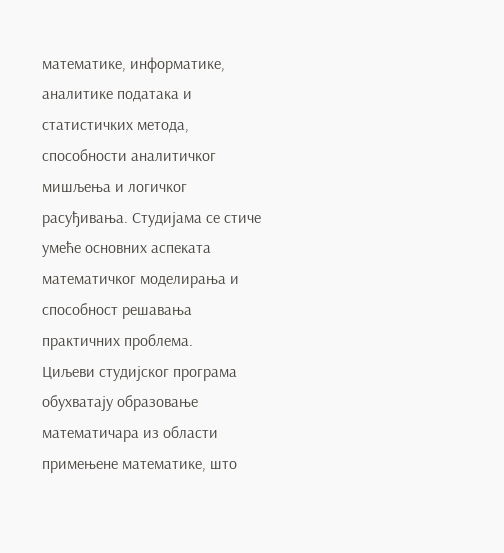математике, информатике, аналитике података и статистичких метода, способности аналитичког мишљења и логичког расуђивања. Студијама се стиче умеће основних аспеката математичког моделирања и способност решавања практичних проблема.
Циљеви студијског програма обухватају образовање математичара из области примењене математике, што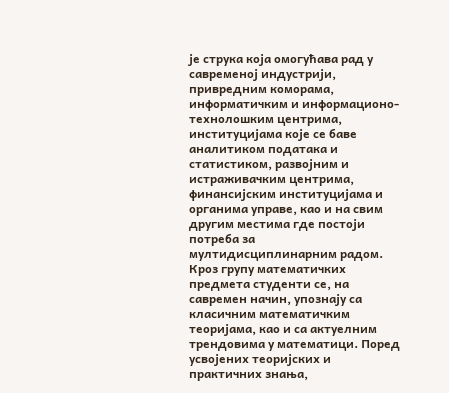је струка која омогућава рад у савременој индустрији, привредним коморама, информатичким и информационо-технолошким центрима, институцијама које се баве аналитиком података и статистиком, развојним и истраживачким центрима, финансијским институцијама и органима управе, као и на свим другим местима где постоји потреба за мултидисциплинарним радом.
Кроз групу математичких предмета студенти се, на савремен начин, упознају са класичним математичким теоријама, као и са актуелним трендовима у математици. Поред усвојених теоријских и практичних знања,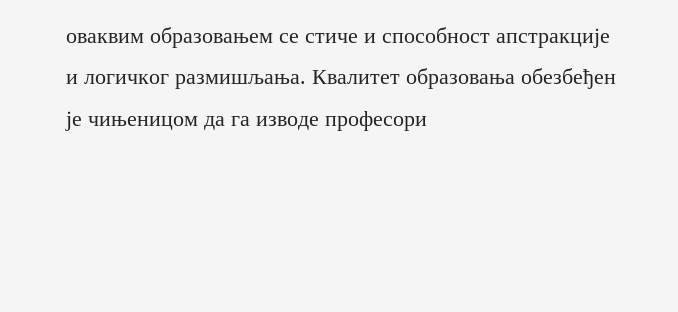оваквим образовањем се стиче и способност апстракције и логичког размишљања. Квалитет образовања обезбеђен је чињеницом да га изводе професори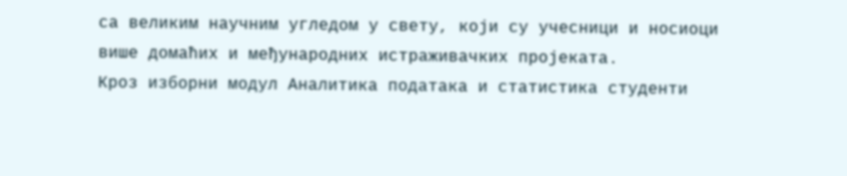са великим научним угледом у свету, који су учесници и носиоци више домаћих и међународних истраживачких пројеката.
Кроз изборни модул Аналитика података и статистика студенти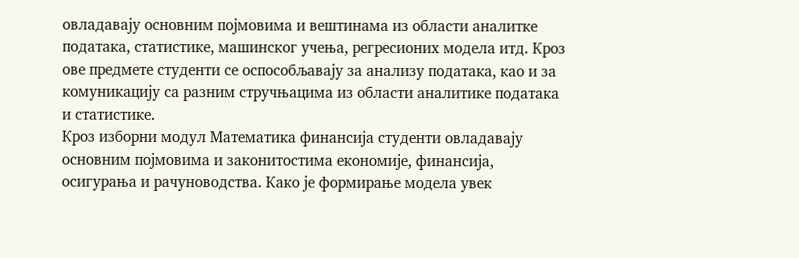овладавају основним појмовима и вештинама из области аналитке података, статистике, машинског учења, регресионих модела итд. Кроз ове предмете студенти се оспособљавају за анализу података, као и за комуникацију са разним стручњацима из области аналитике података и статистике.
Кроз изборни модул Математика финансија студенти овладавају основним појмовима и законитостима економије, финансија, осигурања и рачуноводства. Како је формирање модела увек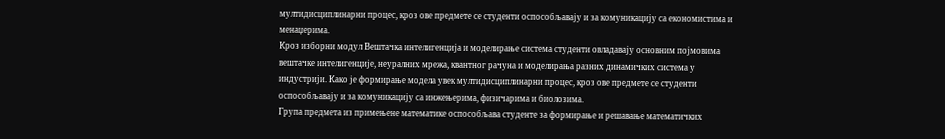мултидисциплинарни процес, кроз ове предмете се студенти оспособљавају и за комуникацију са економистима и менаџерима.
Кроз изборни модул Вештачка интелигенција и моделирање система студенти овладавају основним појмовима вештачке интелигенције, неуралних мрежа, квантног рачуна и моделирања разних динамичких система у индустрији. Како је формирање модела увек мултидисциплинарни процес, кроз ове предмете се студенти оспособљавају и за комуникацију са инжењерима, физичарима и биолозима.
Група предмета из примењене математике оспособљава студенте за формирање и решавање математичких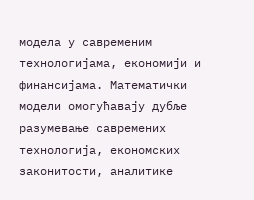модела у савременим технологијама, економији и финансијама. Математички модели омогућавају дубље разумевање савремених технологија, економских законитости, аналитике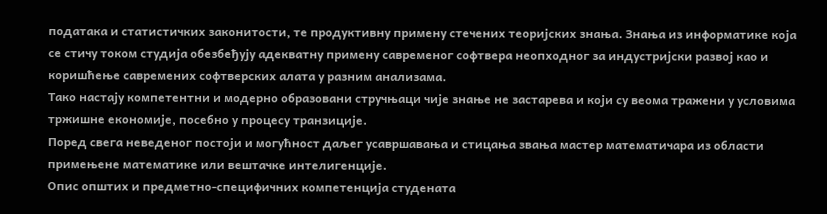података и статистичких законитости, те продуктивну примену стечених теоријских знања. Знања из информатике која се стичу током студија обезбеђују адекватну примену савременог софтвера неопходног за индустријски развој као и коришћење савремених софтверских алата у разним анализама.
Тако настају компетентни и модерно образовани стручњаци чије знање не застарева и који су веома тражени у условима тржишне економије, посебно у процесу транзиције.
Поред свега неведеног постоји и могућност даљег усавршавања и стицања звања мастер математичара из области примењене математике или вештачке интелигенције.
Опис општих и предметно-специфичних компетенција студената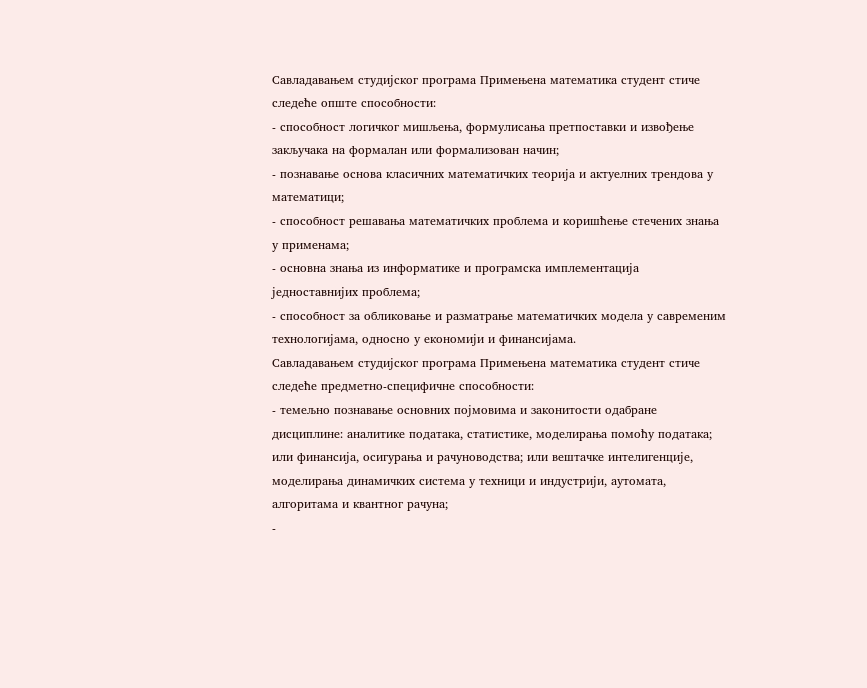Савладавањем студијског програма Примењена математика студент стиче следеће опште способности:
- способност логичког мишљења, формулисања претпоставки и извођење закључака на формалан или формализован начин;
- познавање основа класичних математичких теорија и актуелних трендова у математици;
- способност решавања математичких проблема и коришћење стечених знања у применама;
- основна знања из информатике и програмска имплементација једноставнијих проблема;
- способност за обликовање и разматрање математичких модела у савременим технологијама, односно у економији и финансијама.
Савладавањем студијског програма Примењена математика студент стиче следеће предметно-специфичне способности:
- темељно познавање основних појмовима и законитости одабране дисциплине: аналитике података, статистике, моделирања помоћу података; или финансија, осигурања и рачуноводства; или вештачке интелигенције, моделирања динамичких система у техници и индустрији, аутомата, алгоритама и квантног рачуна;
-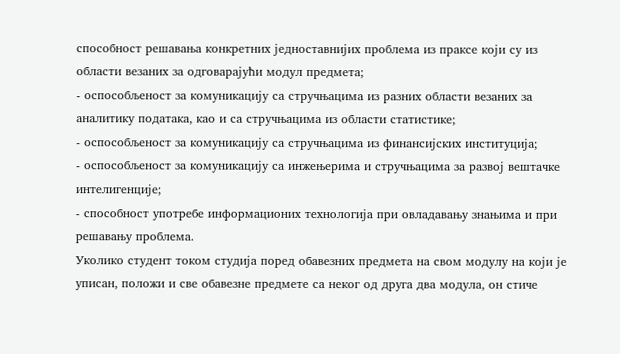способност решавања конкретних једноставнијих проблема из праксе који су из области везаних за одговарајући модул предмета;
- оспособљеност за комуникацију са стручњацима из разних области везаних за аналитику података, као и са стручњацима из области статистике;
- оспособљеност за комуникацију са стручњацима из финансијских институција;
- оспособљеност за комуникацију са инжењерима и стручњацима за развој вештачке интелигенције;
- способност употребе информационих технологија при овладавању знањима и при решавању проблема.
Уколико студент током студија поред обавезних предмета на свом модулу на који је уписан, положи и све обавезне предмете са неког од друга два модула, он стиче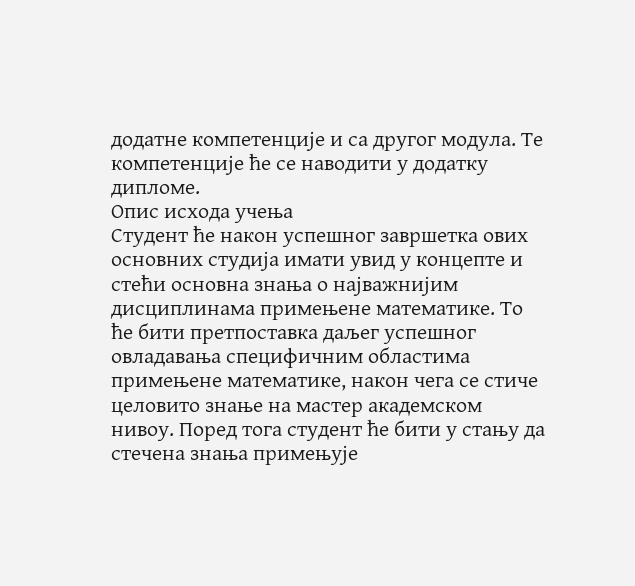додатне компетенције и са другог модула. Те компетенције ће се наводити у додатку дипломе.
Опис исхода учења
Студент ће након успешног завршетка ових основних студија имати увид у концепте и стећи основна знања о најважнијим дисциплинама примењене математике. То ће бити претпоставка даљег успешног овладавања специфичним областима примењене математике, након чега се стиче целовито знање на мастер академском нивоу. Поред тога студент ће бити у стању да стечена знања примењује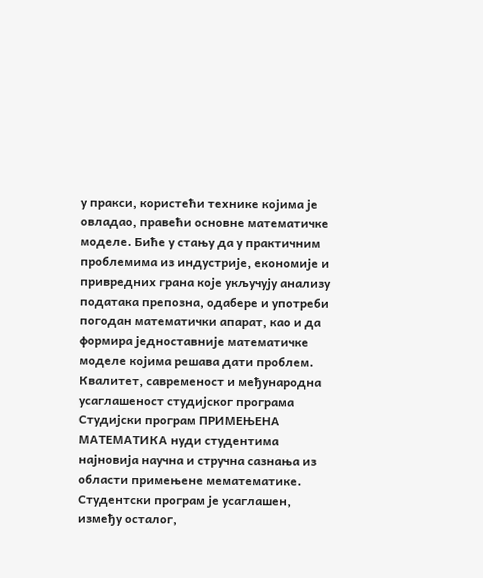у пракси, користећи технике којима је овладао, правећи основне математичке моделе. Биће у стању да у практичним проблемима из индустрије, економије и привредних грана које укључују анализу података препозна, одабере и употреби погодан математички апарат, као и да формира једноставније математичке моделе којима решава дати проблем.
Квалитет, савременост и међународна усаглашеност студијског програма
Студијски програм ПРИМЕЊЕНА МАТЕМАТИКА нуди студентима најновија научна и стручна сазнања из области примењене мематематике.
Студентски програм је усаглашен, између осталог,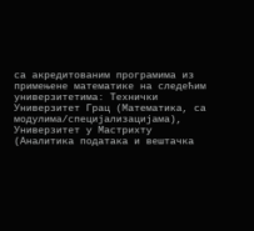са акредитованим програмима из примењене математике на следећим универзитетима: Технички Универзитет Грац (Математика, са модулима/специјализацијама), Универзитет у Мастрихту (Аналитика података и вештачка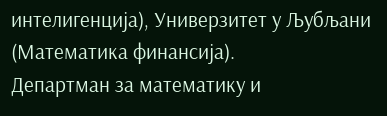интелигенција), Универзитет у Љубљани (Математика финансија).
Департман за математику и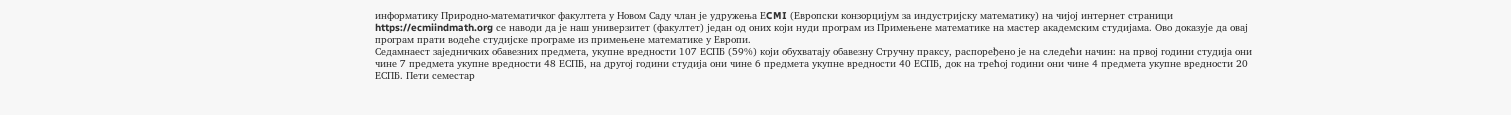информатику Природно-математичког факултета у Новом Саду члан је удружења ЕCMI (Европски конзорцијум за индустријску математику) на чијoj интернет страници https://ecmiindmath.org се наводи да је наш универзитет (факултет) један од оних који нуди програм из Примењене математике на мастер академским студијама. Ово доказује да овај програм прати водеће студијске програме из примењене математике у Европи.
Седамнаест заједничких обавезних предмета, укупне вредности 107 ЕСПБ (59%) који обухватају обавезну Стручну праксу, распоређено је на следећи начин: на првој години студија они чине 7 предмета укупне вредности 48 ЕСПБ, на другој години студија они чине 6 предмета укупне вредности 40 ЕСПБ, док на трећој години они чине 4 предмета укупне вредности 20 ЕСПБ. Пети семестар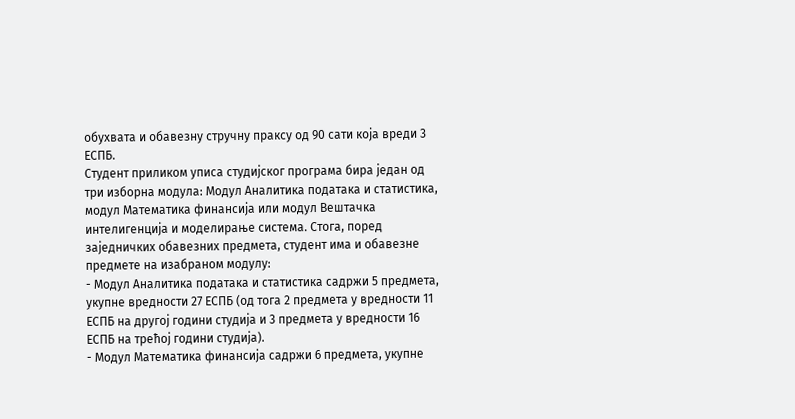обухвата и обавезну стручну праксу од 90 сати која вреди 3 ЕСПБ.
Студент приликом уписа студијског програма бира један од три изборна модула: Модул Аналитика података и статистика, модул Математика финансија или модул Вештачка интелигенција и моделирање система. Стога, поред заједничких обавезних предмета, студент има и обавезне предмете на изабраном модулу:
- Модул Аналитика података и статистика садржи 5 предмета, укупне вредности 27 ЕСПБ (од тога 2 предмета у вредности 11 ЕСПБ на другој години студија и 3 предмета у вредности 16 ЕСПБ на трећој години студија).
- Модул Математика финансија садржи 6 предмета, укупне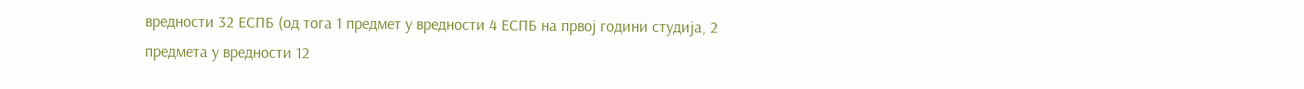вредности 32 ЕСПБ (од тога 1 предмет у вредности 4 ЕСПБ на првој години студија, 2 предмета у вредности 12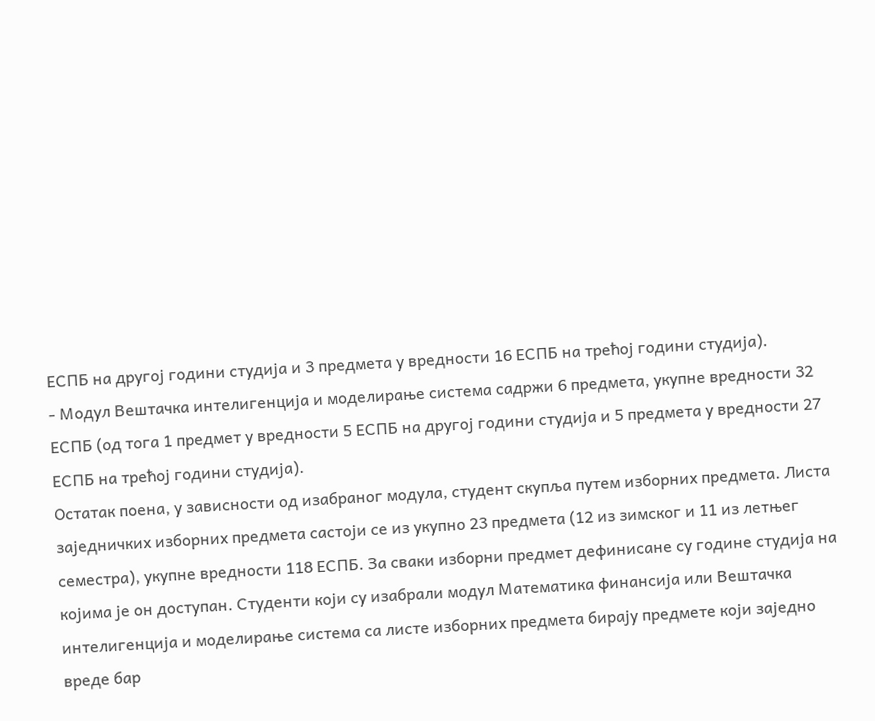ЕСПБ на другој години студија и 3 предмета у вредности 16 ЕСПБ на трећој години студија).
- Модул Вештачка интелигенција и моделирање система садржи 6 предмета, укупне вредности 32 ЕСПБ (од тога 1 предмет у вредности 5 ЕСПБ на другој години студија и 5 предмета у вредности 27 ЕСПБ на трећој години студија).
Остатак поена, у зависности од изабраног модула, студент скупља путем изборних предмета. Листа заједничких изборних предмета састоји се из укупно 23 предмета (12 из зимског и 11 из летњег семестра), укупне вредности 118 ЕСПБ. За сваки изборни предмет дефинисане су године студија на којима је он доступан. Студенти који су изабрали модул Математика финансија или Вештачка интелигенција и моделирање система са листе изборних предмета бирају предмете који заједно вреде бар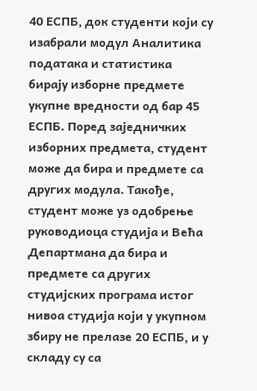40 ЕСПБ, док студенти који су изабрали модул Аналитика података и статистика бирају изборне предметe укупне вредности од бар 45 ЕСПБ. Поред заједничких изборних предмета, студент може да бира и предмете са других модула. Такође, студент може уз одобрење руководиоца студија и Већа Департмана да бира и предмете са других студијских програма истог нивоа студија који у укупном збиру не прелазе 20 ЕСПБ, и у складу су са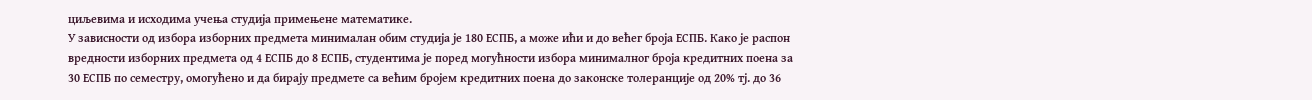циљевима и исходима учења студија примењене математике.
У зависности од избора изборних предмета минималан обим студија је 180 ЕСПБ, а може ићи и до већег броја ЕСПБ. Како је распон вредности изборних предмета од 4 ЕСПБ до 8 ЕСПБ, студентима је поред могућности избора минималног броја кредитних поена за 30 ЕСПБ по семестру, омогућено и да бирају предмете са већим бројем кредитних поена до законске толеранције од 20% тј. до 36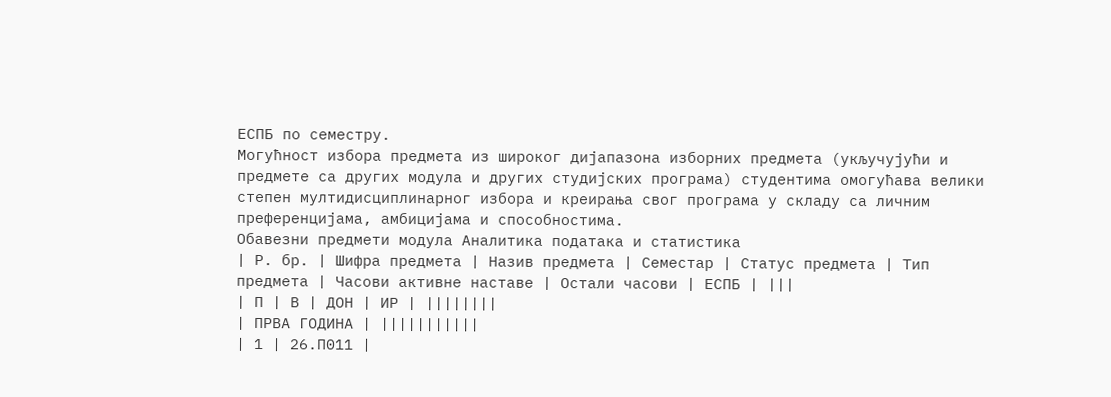ЕСПБ по семестру.
Могућност избора предмета из широког дијапазона изборних предмета (укључујући и предмете са других модула и других студијских програма) студентима омогућава велики степен мултидисциплинарног избора и креирања свог програма у складу са личним преференцијама, амбицијама и способностима.
Обавезни предмети модула Аналитика података и статистика
| Р. бр. | Шифра предмета | Назив предмета | Семестар | Статус предмета | Тип предмета | Часови активне наставе | Остали часови | ЕСПБ | |||
| П | В | ДОН | ИР | ||||||||
| ПРВА ГОДИНА | |||||||||||
| 1 | 26.П011 |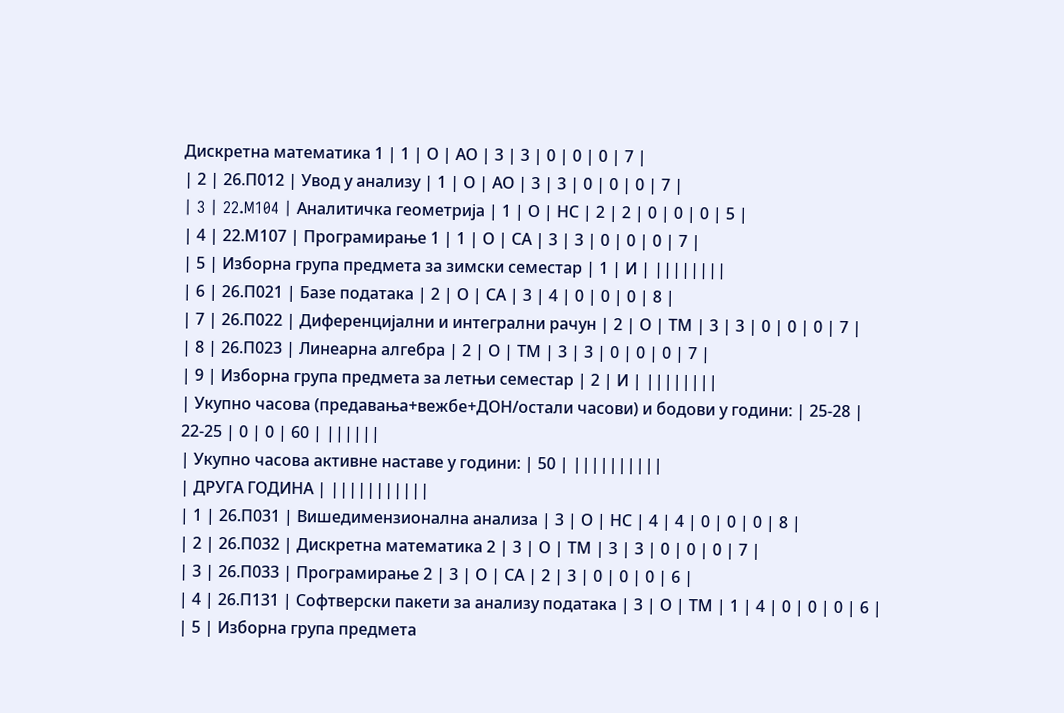Дискретна математика 1 | 1 | О | АО | 3 | 3 | 0 | 0 | 0 | 7 |
| 2 | 26.П012 | Увод у анализу | 1 | О | АО | 3 | 3 | 0 | 0 | 0 | 7 |
| 3 | 22.M104 | Аналитичка геометрија | 1 | О | НС | 2 | 2 | 0 | 0 | 0 | 5 |
| 4 | 22.М107 | Програмирање 1 | 1 | О | СА | 3 | 3 | 0 | 0 | 0 | 7 |
| 5 | Изборна група предмета за зимски семестар | 1 | И | ||||||||
| 6 | 26.П021 | Базе података | 2 | О | СА | 3 | 4 | 0 | 0 | 0 | 8 |
| 7 | 26.П022 | Диференцијални и интегрални рачун | 2 | О | ТМ | 3 | 3 | 0 | 0 | 0 | 7 |
| 8 | 26.П023 | Линеарна алгебра | 2 | О | ТМ | 3 | 3 | 0 | 0 | 0 | 7 |
| 9 | Изборна група предмета за летњи семестар | 2 | И | ||||||||
| Укупно часова (предавања+вежбе+ДОН/остали часови) и бодови у години: | 25-28 | 22-25 | 0 | 0 | 60 | ||||||
| Укупно часова активне наставе у години: | 50 | ||||||||||
| ДРУГА ГОДИНА | |||||||||||
| 1 | 26.П031 | Вишедимензионална анализа | 3 | О | НС | 4 | 4 | 0 | 0 | 0 | 8 |
| 2 | 26.П032 | Дискретна математика 2 | 3 | О | ТМ | 3 | 3 | 0 | 0 | 0 | 7 |
| 3 | 26.П033 | Програмирање 2 | 3 | О | СА | 2 | 3 | 0 | 0 | 0 | 6 |
| 4 | 26.П131 | Софтверски пакети за анализу података | 3 | О | ТМ | 1 | 4 | 0 | 0 | 0 | 6 |
| 5 | Изборна група предмета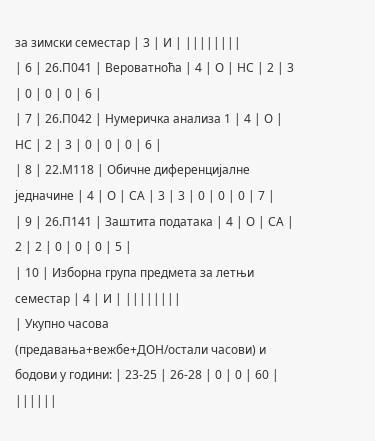за зимски семестар | 3 | И | ||||||||
| 6 | 26.П041 | Вероватноћа | 4 | О | НС | 2 | 3 | 0 | 0 | 0 | 6 |
| 7 | 26.П042 | Нумеричка анализа 1 | 4 | О | НС | 2 | 3 | 0 | 0 | 0 | 6 |
| 8 | 22.М118 | Обичне диференцијалне једначине | 4 | О | СА | 3 | 3 | 0 | 0 | 0 | 7 |
| 9 | 26.П141 | Заштита података | 4 | О | СА | 2 | 2 | 0 | 0 | 0 | 5 |
| 10 | Изборна група предмета за летњи семестар | 4 | И | ||||||||
| Укупно часова (предавања+вежбе+ДОН/остали часови) и бодови у години: | 23-25 | 26-28 | 0 | 0 | 60 | ||||||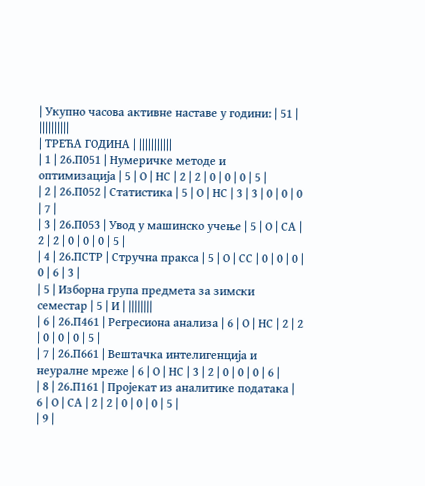| Укупно часова активне наставе у години: | 51 | ||||||||||
| ТРЕЋА ГОДИНА | |||||||||||
| 1 | 26.П051 | Нумеричке методе и оптимизација | 5 | О | НС | 2 | 2 | 0 | 0 | 0 | 5 |
| 2 | 26.П052 | Статистика | 5 | О | НС | 3 | 3 | 0 | 0 | 0 | 7 |
| 3 | 26.П053 | Увод у машинско учење | 5 | О | СА | 2 | 2 | 0 | 0 | 0 | 5 |
| 4 | 26.ПСТР | Стручна пракса | 5 | О | СС | 0 | 0 | 0 | 0 | 6 | 3 |
| 5 | Изборна група предмета за зимски семестар | 5 | И | ||||||||
| 6 | 26.П461 | Регресиона анализа | 6 | О | НС | 2 | 2 | 0 | 0 | 0 | 5 |
| 7 | 26.П661 | Вештачка интелигенција и неуралне мреже | 6 | О | НС | 3 | 2 | 0 | 0 | 0 | 6 |
| 8 | 26.П161 | Пројекат из аналитике података | 6 | О | СА | 2 | 2 | 0 | 0 | 0 | 5 |
| 9 |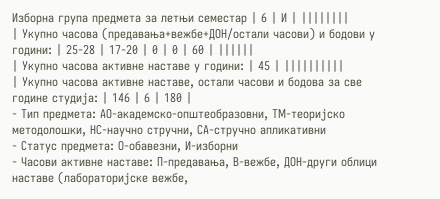Изборна група предмета за летњи семестар | 6 | И | ||||||||
| Укупно часова (предавања+вежбе+ДОН/остали часови) и бодови у години: | 25-28 | 17-20 | 0 | 0 | 60 | ||||||
| Укупно часова активне наставе у години: | 45 | ||||||||||
| Укупно часова активне наставе, остали часови и бодова за све године студија: | 146 | 6 | 180 |
- Тип предмета: АО-академско-општеобразовни, ТМ-теоријско методолошки, НС-научно стручни, СА-стручно апликативни
- Статус предмета: О-обавезни, И-изборни
- Часови активне наставе: П-предавања, В-вежбе, ДОН-други облици наставе (лабораторијске вежбе,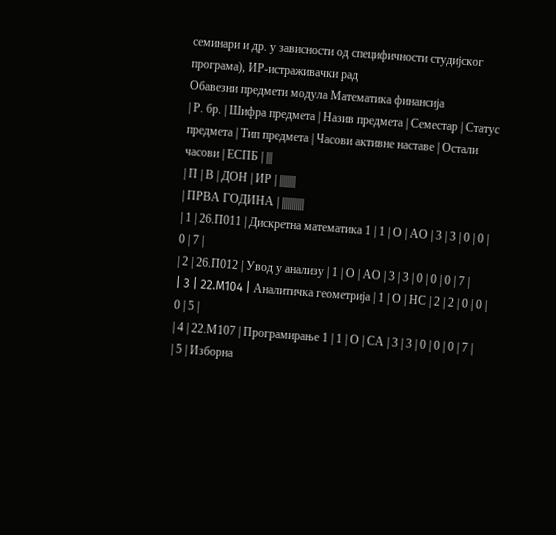семинари и др. у зависности од специфичности студијског програма), ИР-истраживачки рад
Обавезни предмети модула Математика финансија
| Р. бр. | Шифра предмета | Назив предмета | Семестар | Статус предмета | Тип предмета | Часови активне наставе | Остали часови | ЕСПБ | |||
| П | В | ДОН | ИР | ||||||||
| ПРВА ГОДИНА | |||||||||||
| 1 | 26.П011 | Дискретна математика 1 | 1 | О | АО | 3 | 3 | 0 | 0 | 0 | 7 |
| 2 | 26.П012 | Увод у анализу | 1 | О | АО | 3 | 3 | 0 | 0 | 0 | 7 |
| 3 | 22.M104 | Аналитичка геометрија | 1 | О | НС | 2 | 2 | 0 | 0 | 0 | 5 |
| 4 | 22.М107 | Програмирање 1 | 1 | О | СА | 3 | 3 | 0 | 0 | 0 | 7 |
| 5 | Изборна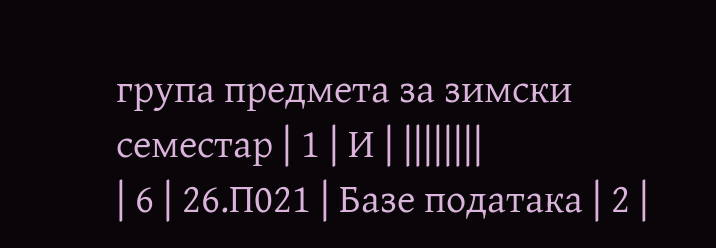група предмета за зимски семестар | 1 | И | ||||||||
| 6 | 26.П021 | Базе података | 2 |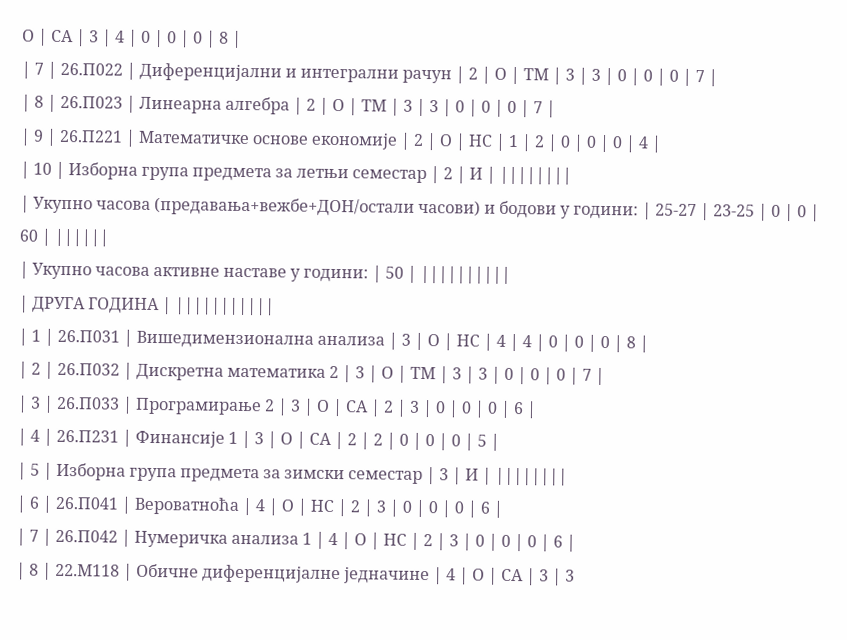О | СА | 3 | 4 | 0 | 0 | 0 | 8 |
| 7 | 26.П022 | Диференцијални и интегрални рачун | 2 | О | ТМ | 3 | 3 | 0 | 0 | 0 | 7 |
| 8 | 26.П023 | Линеарна алгебра | 2 | О | ТМ | 3 | 3 | 0 | 0 | 0 | 7 |
| 9 | 26.П221 | Математичке основе економије | 2 | О | НС | 1 | 2 | 0 | 0 | 0 | 4 |
| 10 | Изборна група предмета за летњи семестар | 2 | И | ||||||||
| Укупно часова (предавања+вежбе+ДОН/остали часови) и бодови у години: | 25-27 | 23-25 | 0 | 0 | 60 | ||||||
| Укупно часова активне наставе у години: | 50 | ||||||||||
| ДРУГА ГОДИНА | |||||||||||
| 1 | 26.П031 | Вишедимензионална анализа | 3 | О | НС | 4 | 4 | 0 | 0 | 0 | 8 |
| 2 | 26.П032 | Дискретна математика 2 | 3 | О | ТМ | 3 | 3 | 0 | 0 | 0 | 7 |
| 3 | 26.П033 | Програмирање 2 | 3 | О | СА | 2 | 3 | 0 | 0 | 0 | 6 |
| 4 | 26.П231 | Финансије 1 | 3 | О | СА | 2 | 2 | 0 | 0 | 0 | 5 |
| 5 | Изборна група предмета за зимски семестар | 3 | И | ||||||||
| 6 | 26.П041 | Вероватноћа | 4 | О | НС | 2 | 3 | 0 | 0 | 0 | 6 |
| 7 | 26.П042 | Нумеричка анализа 1 | 4 | О | НС | 2 | 3 | 0 | 0 | 0 | 6 |
| 8 | 22.М118 | Обичне диференцијалне једначине | 4 | О | СА | 3 | 3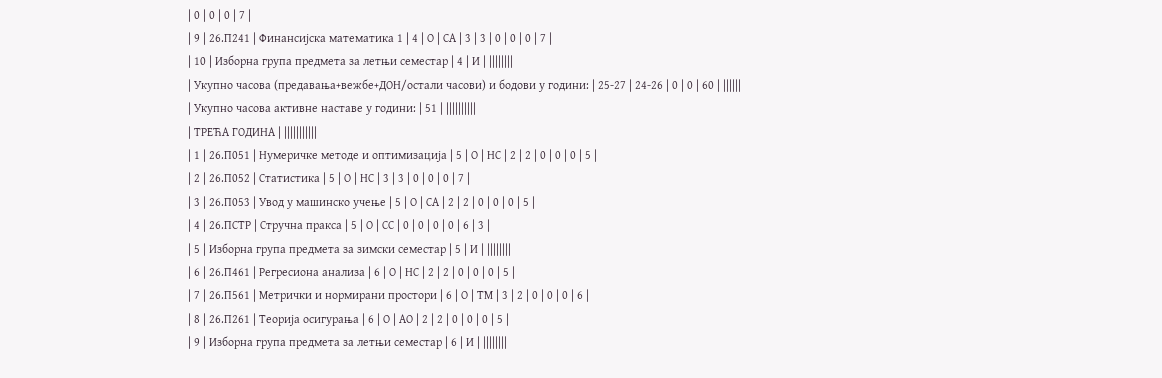| 0 | 0 | 0 | 7 |
| 9 | 26.П241 | Финансијска математика 1 | 4 | О | СА | 3 | 3 | 0 | 0 | 0 | 7 |
| 10 | Изборна група предмета за летњи семестар | 4 | И | ||||||||
| Укупно часова (предавања+вежбе+ДОН/остали часови) и бодови у години: | 25-27 | 24-26 | 0 | 0 | 60 | ||||||
| Укупно часова активне наставе у години: | 51 | ||||||||||
| ТРЕЋА ГОДИНА | |||||||||||
| 1 | 26.П051 | Нумеричке методе и оптимизација | 5 | О | НС | 2 | 2 | 0 | 0 | 0 | 5 |
| 2 | 26.П052 | Статистика | 5 | О | НС | 3 | 3 | 0 | 0 | 0 | 7 |
| 3 | 26.П053 | Увод у машинско учење | 5 | О | СА | 2 | 2 | 0 | 0 | 0 | 5 |
| 4 | 26.ПСТР | Стручна пракса | 5 | О | СС | 0 | 0 | 0 | 0 | 6 | 3 |
| 5 | Изборна група предмета за зимски семестар | 5 | И | ||||||||
| 6 | 26.П461 | Регресиона анализа | 6 | О | НС | 2 | 2 | 0 | 0 | 0 | 5 |
| 7 | 26.П561 | Метрички и нормирани простори | 6 | О | ТМ | 3 | 2 | 0 | 0 | 0 | 6 |
| 8 | 26.П261 | Теорија осигурања | 6 | О | АО | 2 | 2 | 0 | 0 | 0 | 5 |
| 9 | Изборна група предмета за летњи семестар | 6 | И | ||||||||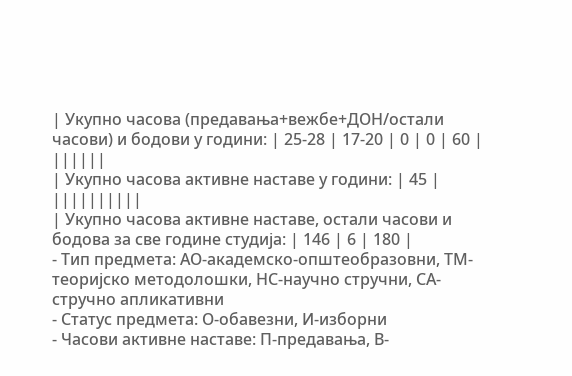| Укупно часова (предавања+вежбе+ДОН/остали часови) и бодови у години: | 25-28 | 17-20 | 0 | 0 | 60 | ||||||
| Укупно часова активне наставе у години: | 45 | ||||||||||
| Укупно часова активне наставе, остали часови и бодова за све године студија: | 146 | 6 | 180 |
- Тип предмета: АО-академско-општеобразовни, ТМ-теоријско методолошки, НС-научно стручни, СА-стручно апликативни
- Статус предмета: О-обавезни, И-изборни
- Часови активне наставе: П-предавања, В-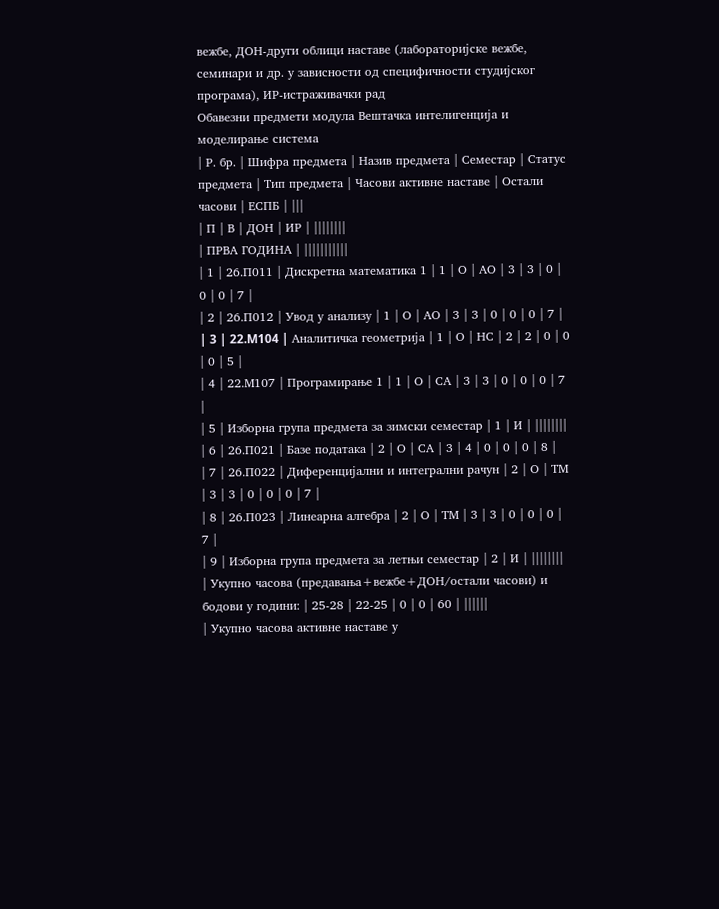вежбе, ДОН-други облици наставе (лабораторијске вежбе, семинари и др. у зависности од специфичности студијског програма), ИР-истраживачки рад
Обавезни предмети модула Вештачка интелигенција и моделирање система
| Р. бр. | Шифра предмета | Назив предмета | Семестар | Статус предмета | Тип предмета | Часови активне наставе | Остали часови | ЕСПБ | |||
| П | В | ДОН | ИР | ||||||||
| ПРВА ГОДИНА | |||||||||||
| 1 | 26.П011 | Дискретна математика 1 | 1 | О | АО | 3 | 3 | 0 | 0 | 0 | 7 |
| 2 | 26.П012 | Увод у анализу | 1 | О | АО | 3 | 3 | 0 | 0 | 0 | 7 |
| 3 | 22.M104 | Аналитичка геометрија | 1 | О | НС | 2 | 2 | 0 | 0 | 0 | 5 |
| 4 | 22.М107 | Програмирање 1 | 1 | О | СА | 3 | 3 | 0 | 0 | 0 | 7 |
| 5 | Изборна група предмета за зимски семестар | 1 | И | ||||||||
| 6 | 26.П021 | Базе података | 2 | О | СА | 3 | 4 | 0 | 0 | 0 | 8 |
| 7 | 26.П022 | Диференцијални и интегрални рачун | 2 | О | ТМ | 3 | 3 | 0 | 0 | 0 | 7 |
| 8 | 26.П023 | Линеарна алгебра | 2 | О | ТМ | 3 | 3 | 0 | 0 | 0 | 7 |
| 9 | Изборна група предмета за летњи семестар | 2 | И | ||||||||
| Укупно часова (предавања+вежбе+ДОН/остали часови) и бодови у години: | 25-28 | 22-25 | 0 | 0 | 60 | ||||||
| Укупно часова активне наставе у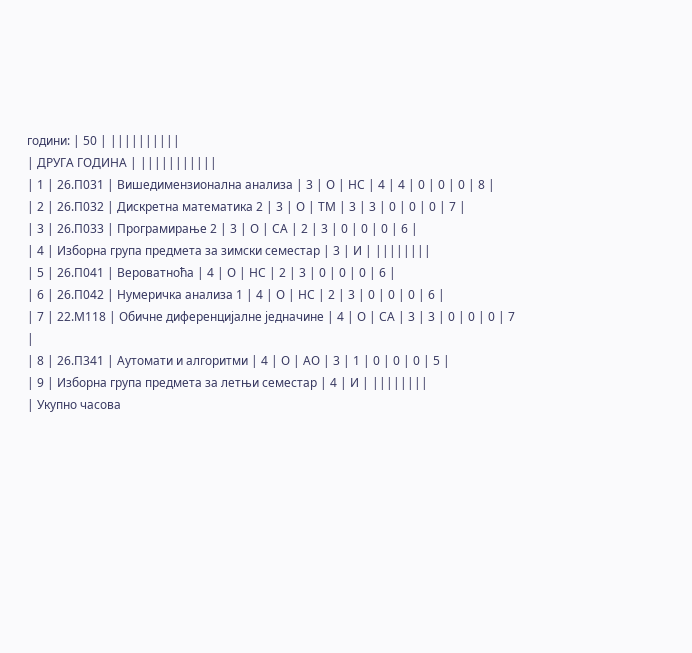години: | 50 | ||||||||||
| ДРУГА ГОДИНА | |||||||||||
| 1 | 26.П031 | Вишедимензионална анализа | 3 | О | НС | 4 | 4 | 0 | 0 | 0 | 8 |
| 2 | 26.П032 | Дискретна математика 2 | 3 | О | ТМ | 3 | 3 | 0 | 0 | 0 | 7 |
| 3 | 26.П033 | Програмирање 2 | 3 | О | СА | 2 | 3 | 0 | 0 | 0 | 6 |
| 4 | Изборна група предмета за зимски семестар | 3 | И | ||||||||
| 5 | 26.П041 | Вероватноћа | 4 | О | НС | 2 | 3 | 0 | 0 | 0 | 6 |
| 6 | 26.П042 | Нумеричка анализа 1 | 4 | О | НС | 2 | 3 | 0 | 0 | 0 | 6 |
| 7 | 22.М118 | Обичне диференцијалне једначине | 4 | О | СА | 3 | 3 | 0 | 0 | 0 | 7 |
| 8 | 26.П341 | Аутомати и алгоритми | 4 | О | АО | 3 | 1 | 0 | 0 | 0 | 5 |
| 9 | Изборна група предмета за летњи семестар | 4 | И | ||||||||
| Укупно часова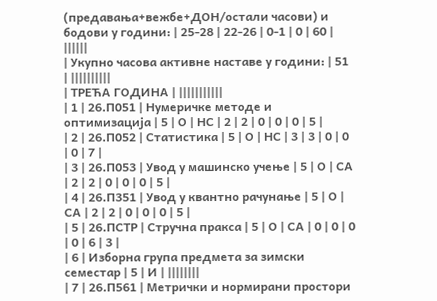(предавања+вежбе+ДОН/остали часови) и бодови у години: | 25-28 | 22-26 | 0-1 | 0 | 60 | ||||||
| Укупно часова активне наставе у години: | 51 | ||||||||||
| ТРЕЋА ГОДИНА | |||||||||||
| 1 | 26.П051 | Нумеричке методе и оптимизација | 5 | О | НС | 2 | 2 | 0 | 0 | 0 | 5 |
| 2 | 26.П052 | Статистика | 5 | О | НС | 3 | 3 | 0 | 0 | 0 | 7 |
| 3 | 26.П053 | Увод у машинско учење | 5 | О | СА | 2 | 2 | 0 | 0 | 0 | 5 |
| 4 | 26.П351 | Увод у квантно рачунање | 5 | О | СА | 2 | 2 | 0 | 0 | 0 | 5 |
| 5 | 26.ПСТР | Стручна пракса | 5 | О | СА | 0 | 0 | 0 | 0 | 6 | 3 |
| 6 | Изборна група предмета за зимски семестар | 5 | И | ||||||||
| 7 | 26.П561 | Метрички и нормирани простори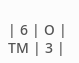| 6 | О | ТМ | 3 |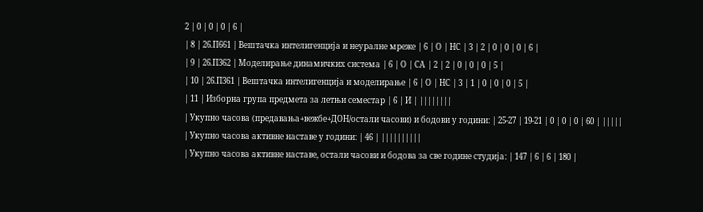2 | 0 | 0 | 0 | 6 |
| 8 | 26.П661 | Вештачка интелигенција и неуралне мреже | 6 | О | НС | 3 | 2 | 0 | 0 | 0 | 6 |
| 9 | 26.П362 | Моделирање динамичких система | 6 | О | СА | 2 | 2 | 0 | 0 | 0 | 5 |
| 10 | 26.П361 | Вештачка интелигенција и моделирање | 6 | О | НС | 3 | 1 | 0 | 0 | 0 | 5 |
| 11 | Изборна група предмета за летњи семестар | 6 | И | ||||||||
| Укупно часова (предавања+вежбе+ДОН/остали часови) и бодови у години: | 25-27 | 19-21 | 0 | 0 | 0 | 60 | |||||
| Укупно часова активне наставе у години: | 46 | ||||||||||
| Укупно часова активне наставе, остали часови и бодова за све године студија: | 147 | 6 | 6 | 180 |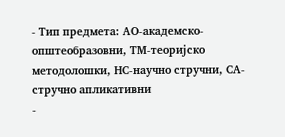- Тип предмета: АО-академско-општеобразовни, ТМ-теоријско методолошки, НС-научно стручни, СА-стручно апликативни
-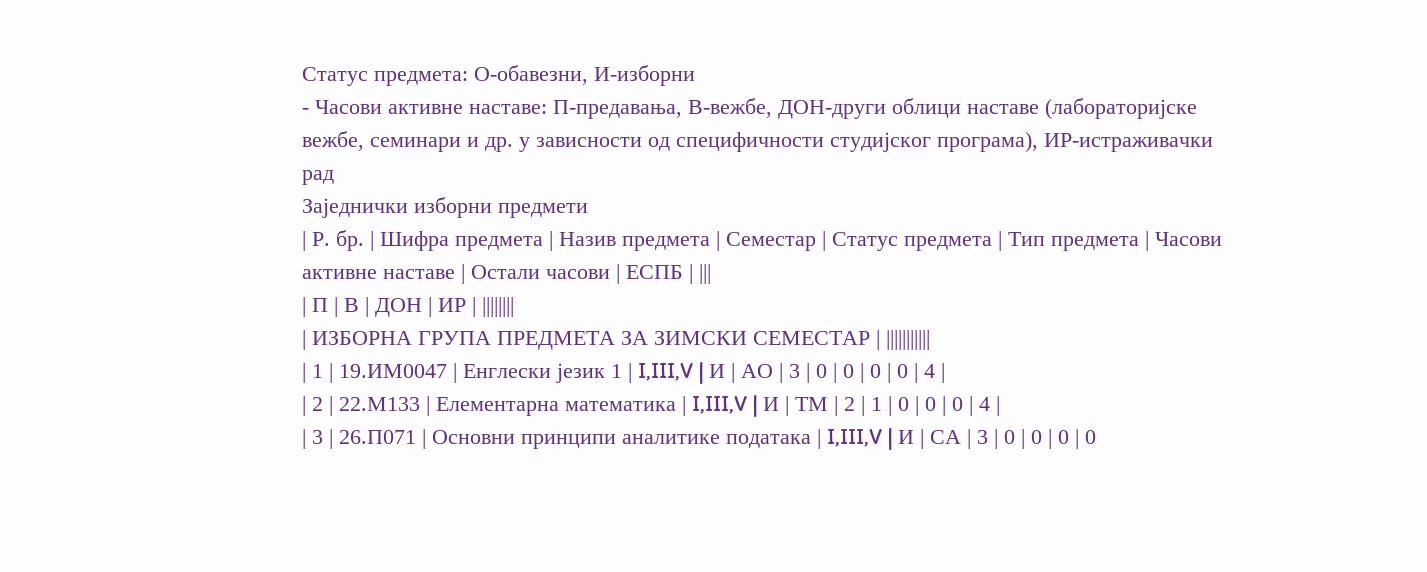Статус предмета: О-обавезни, И-изборни
- Часови активне наставе: П-предавања, В-вежбе, ДОН-други облици наставе (лабораторијске вежбе, семинари и др. у зависности од специфичности студијског програма), ИР-истраживачки рад
Заједнички изборни предмети
| Р. бр. | Шифра предмета | Назив предмета | Семестар | Статус предмета | Тип предмета | Часови активне наставе | Остали часови | ЕСПБ | |||
| П | В | ДОН | ИР | ||||||||
| ИЗБОРНА ГРУПА ПРЕДМЕТА ЗА ЗИМСКИ СЕМЕСТАР | |||||||||||
| 1 | 19.ИМ0047 | Енглески језик 1 | I,III,V | И | АО | 3 | 0 | 0 | 0 | 0 | 4 |
| 2 | 22.М133 | Елементарна математика | I,III,V | И | ТМ | 2 | 1 | 0 | 0 | 0 | 4 |
| 3 | 26.П071 | Основни принципи аналитике података | I,III,V | И | СА | 3 | 0 | 0 | 0 | 0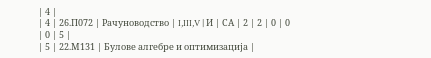| 4 |
| 4 | 26.П072 | Рачуноводство | I,III,V | И | СА | 2 | 2 | 0 | 0 | 0 | 5 |
| 5 | 22.М131 | Булове алгебре и оптимизација |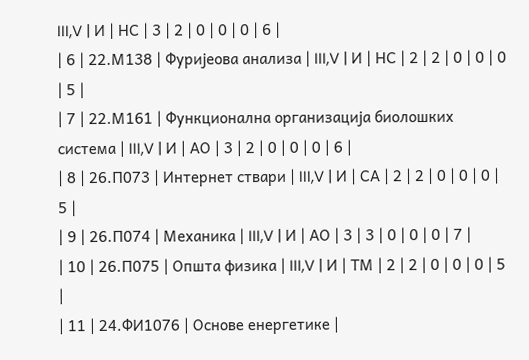III,V | И | НС | 3 | 2 | 0 | 0 | 0 | 6 |
| 6 | 22.М138 | Фуријеова анализа | III,V | И | НС | 2 | 2 | 0 | 0 | 0 | 5 |
| 7 | 22.М161 | Функционална организација биолошких система | III,V | И | АО | 3 | 2 | 0 | 0 | 0 | 6 |
| 8 | 26.П073 | Интернет ствари | III,V | И | СА | 2 | 2 | 0 | 0 | 0 | 5 |
| 9 | 26.П074 | Механика | III,V | И | АО | 3 | 3 | 0 | 0 | 0 | 7 |
| 10 | 26.П075 | Општа физика | III,V | И | ТМ | 2 | 2 | 0 | 0 | 0 | 5 |
| 11 | 24.ФИ1076 | Основе енергетике |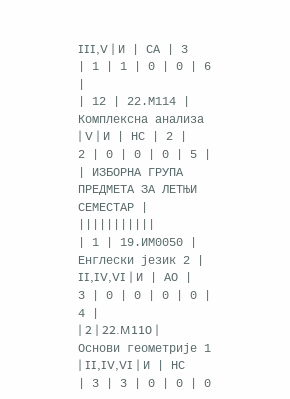III,V | И | СА | 3 | 1 | 1 | 0 | 0 | 6 |
| 12 | 22.М114 | Комплексна анализа | V | И | НС | 2 | 2 | 0 | 0 | 0 | 5 |
| ИЗБОРНА ГРУПА ПРЕДМЕТА ЗА ЛЕТЊИ СЕМЕСТАР | |||||||||||
| 1 | 19.ИМ0050 | Енглески језик 2 | II,IV,VI | И | АО | 3 | 0 | 0 | 0 | 0 | 4 |
| 2 | 22.M110 | Основи геометрије 1 | II,IV,VI | И | НС | 3 | 3 | 0 | 0 | 0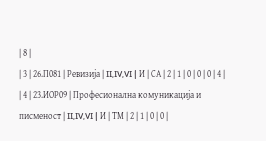| 8 |
| 3 | 26.П081 | Ревизија | II,IV,VI | И | СА | 2 | 1 | 0 | 0 | 0 | 4 |
| 4 | 23.ИОР09 | Професионална комуникација и писменост | II,IV,VI | И | ТМ | 2 | 1 | 0 | 0 |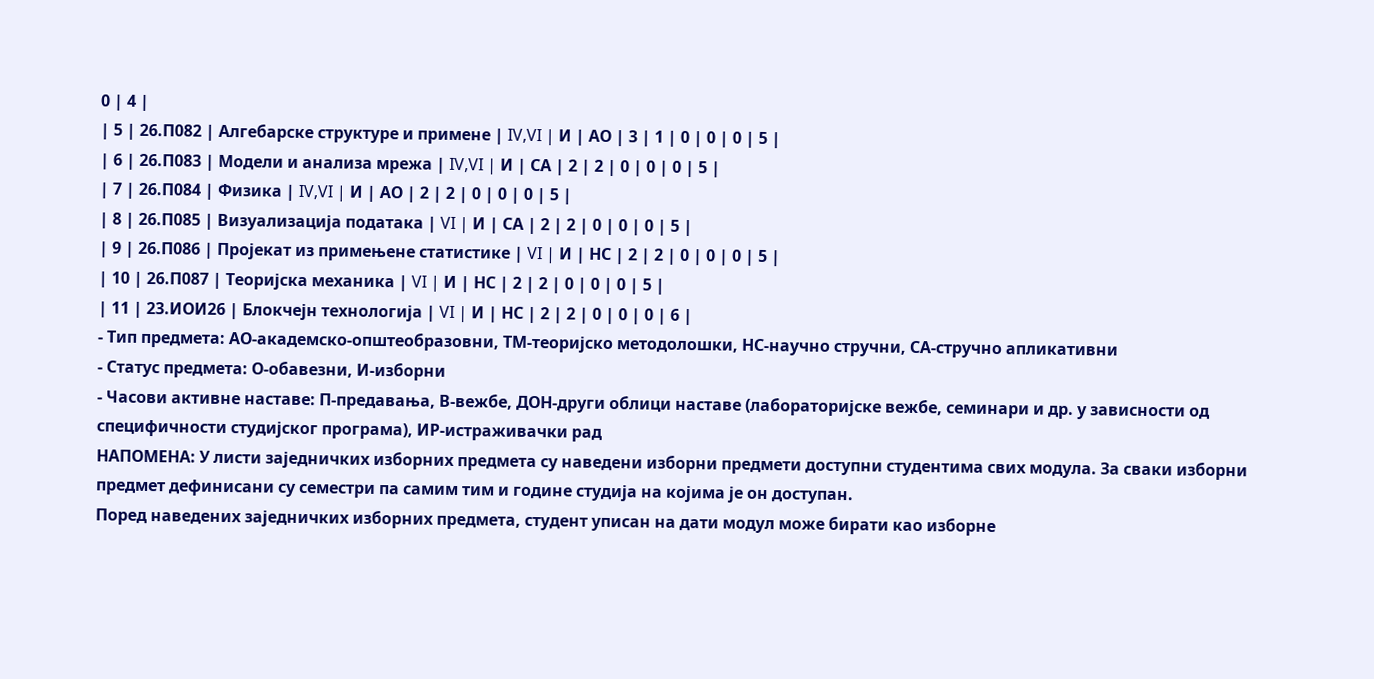0 | 4 |
| 5 | 26.П082 | Алгебарске структуре и примене | IV,VI | И | АО | 3 | 1 | 0 | 0 | 0 | 5 |
| 6 | 26.П083 | Модели и анализа мрежа | IV,VI | И | СА | 2 | 2 | 0 | 0 | 0 | 5 |
| 7 | 26.П084 | Физикa | IV,VI | И | АО | 2 | 2 | 0 | 0 | 0 | 5 |
| 8 | 26.П085 | Визуализација података | VI | И | СА | 2 | 2 | 0 | 0 | 0 | 5 |
| 9 | 26.П086 | Пројекат из примењене статистике | VI | И | НС | 2 | 2 | 0 | 0 | 0 | 5 |
| 10 | 26.П087 | Теоријска механика | VI | И | НС | 2 | 2 | 0 | 0 | 0 | 5 |
| 11 | 23.ИОИ26 | Блокчејн технологија | VI | И | НС | 2 | 2 | 0 | 0 | 0 | 6 |
- Тип предмета: АО-академско-општеобразовни, ТМ-теоријско методолошки, НС-научно стручни, СА-стручно апликативни
- Статус предмета: О-обавезни, И-изборни
- Часови активне наставе: П-предавања, В-вежбе, ДОН-други облици наставе (лабораторијске вежбе, семинари и др. у зависности од специфичности студијског програма), ИР-истраживачки рад
НАПОМЕНА: У листи заједничких изборних предмета су наведени изборни предмети доступни студентима свих модула. За сваки изборни предмет дефинисани су семестри па самим тим и године студија на којима је он доступан.
Поред наведених заједничких изборних предмета, студент уписан на дати модул може бирати као изборне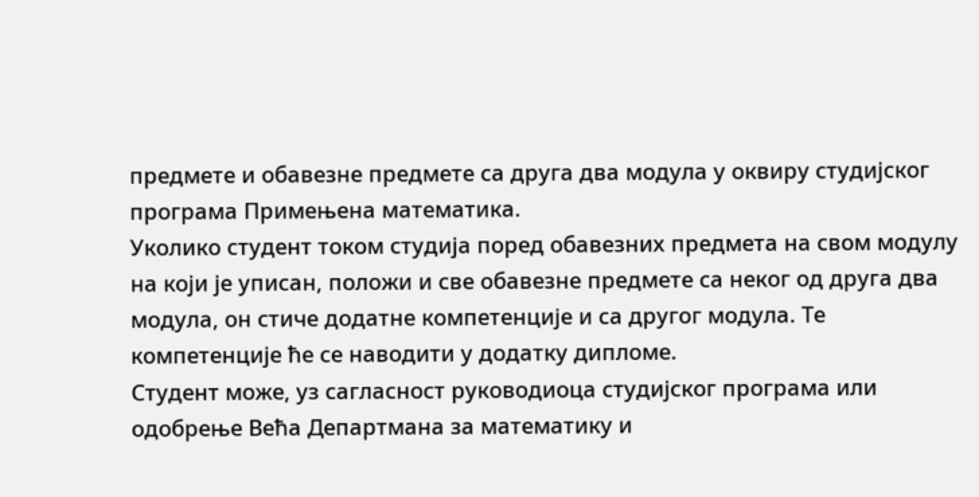предмете и обавезне предмете са друга два модула у оквиру студијског програма Примењена математика.
Уколико студент током студија поред обавезних предмета на свом модулу на који је уписан, положи и све обавезне предмете са неког од друга два модула, он стиче додатне компетенције и са другог модула. Те компетенције ће се наводити у додатку дипломе.
Студент може, уз сагласност руководиоца студијског програма или одобрење Већа Департмана за математику и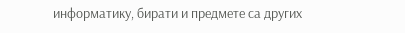информатику, бирати и предмете са других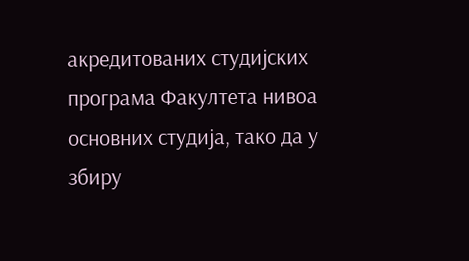акредитованих студијских програма Факултета нивоа основних студија, тако да у збиру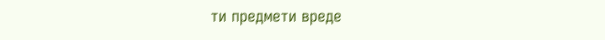ти предмети вреде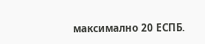максимално 20 ЕСПБ.